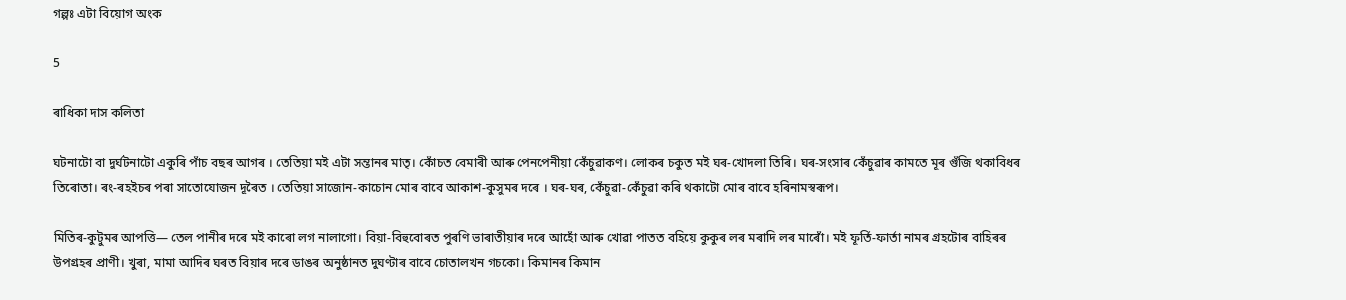গল্পঃ এটা বিয়োগ অংক

5

ৰাধিকা দাস কলিতা

ঘটনাটো বা দুৰ্ঘটনাটো একুৰি পাঁচ বছৰ আগৰ । তেতিয়া ম‍ই এটা সন্তানৰ মাতৃ। কোঁচত বেমাৰী আৰু পেনপেনীয়া কেঁচুৱাকণ। লোকৰ চকুত মই ঘৰ-খোদলা তিৰি। ঘৰ-সংসাৰ কেঁচুৱাৰ কামতে মূৰ গুঁজি থকাবিধৰ তিৰোতা। ৰং-ৰহইচৰ পৰা সাতোযোজন দূৰৈত । তেতিয়া সাজোন-কাচোন মোৰ বাবে আকাশ-কুসুমৰ দৰে । ঘৰ-ঘৰ, কেঁচুৱা-কেঁচুৱা কৰি থকাটো মোৰ বাবে হৰিনামস্বৰূপ।

মিতিৰ-কুটুমৰ আপত্তি— তেল পানীৰ দৰে ম‍ই কাৰো লগ নালাগো। বিয়া-বিহুবোৰত পুৰণি ভাৰাতীয়াৰ দৰে আহোঁ আৰু খোৱা পাতত বহিয়ে কুকুৰ লৰ মৰাদি লৰ মাৰোঁ। ম‍ই ফূৰ্তি-ফাৰ্তা নামৰ গ্ৰহটোৰ বাহিৰৰ উপগ্ৰহৰ প্ৰাণী। খুৰা, মামা আদিৰ ঘৰত বিয়াৰ দৰে ডাঙৰ অনুষ্ঠানত দুঘণ্টাৰ বাবে চোতালখন গচকো। কিমানৰ কিমান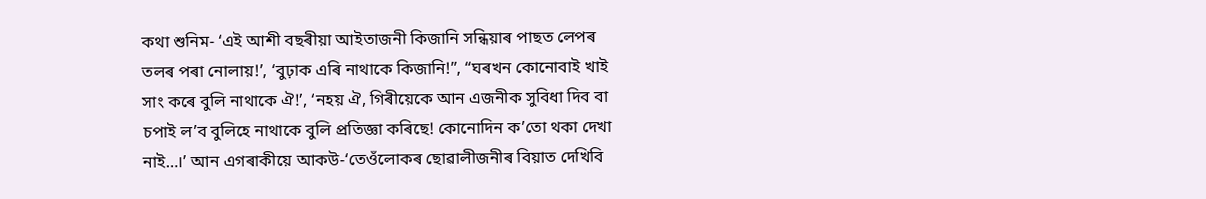কথা শুনিম- ‘এই আশী বছৰীয়া আইতাজনী কিজানি সন্ধিয়াৰ পাছত লেপৰ তলৰ পৰা নোলায়!’, ‘বুঢ়াক এৰি নাথাকে কিজানি!”, “ঘৰখন কোনোবাই খাই সাং কৰে বুলি নাথাকে ঐ!’, ‘নহয় ঐ, গিৰীয়েকে আন এজনীক সুবিধা দিব বা চপাই ল’ব বুলিহে নাথাকে বুলি প্ৰতিজ্ঞা কৰিছে! কোনোদিন ক’তো থকা দেখা নাই…।’ আন এগৰাকীয়ে আকউ-‘তেওঁলোকৰ ছোৱালীজনীৰ বিয়াত দেখিবি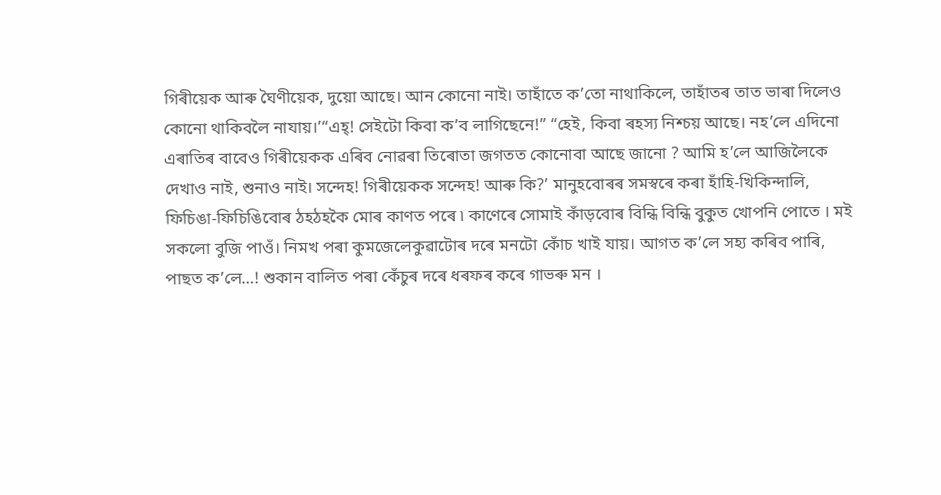গিৰীয়েক আৰু ঘৈণীয়েক, দুয়ো আছে। আন কোনো নাই। তাহাঁতে ক’তো নাথাকিলে, তাহাঁতৰ তাত ভাৰা দিলেও কোনো থাকিবলৈ নাযায়।’“এহ্! সেইটো কিবা ক’ব লাগিছেনে!” “হেই, কিবা ৰহস্য নিশ্চয় আছে। নহ’লে এদিনো এৰাতিৰ বাবেও গিৰীয়েকক এৰিব নোৱৰা তিৰোতা জগতত কোনোবা আছে জানো ? আমি হ’লে আজিলৈকে দেখাও নাই, শুনাও নাই। সন্দেহ! গিৰীয়েকক সন্দেহ! আৰু কি?’ মানুহবোৰৰ সমস্বৰে কৰা হাঁহি-খিকিন্দালি, ফিচিঙা-ফিচিঙিবোৰ ঠহঠহকৈ মোৰ কাণত পৰে ৷ কাণেৰে সোমাই কাঁড়বোৰ বিন্ধি বিন্ধি বুকুত খোপনি পোতে । মই সকলো বুজি পাওঁ। নিমখ পৰা কুমজেলেকুৱাটোৰ দৰে মনটো কোঁচ খাই যায়। আগত ক’লে সহ্য কৰিব পাৰি, পাছত ক’লে…! শুকান বালিত পৰা কেঁচুৰ দৰে ধৰফৰ কৰে গাভৰু মন ।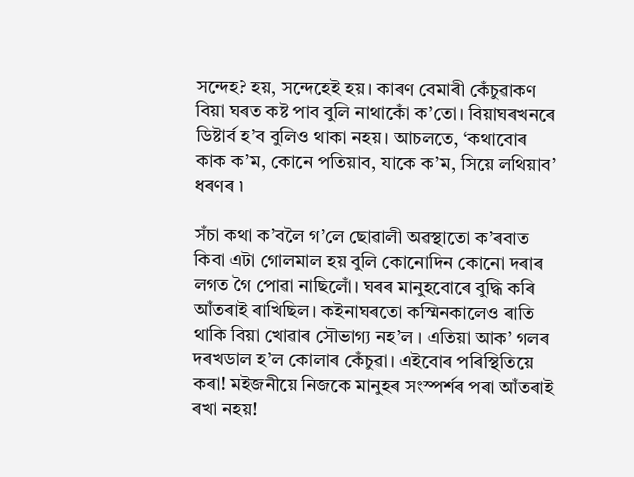সন্দেহ? হয়, সন্দেহেই হয়। কাৰণ বেমাৰী কেঁচুৱাকণ বিয়া ঘৰত কষ্ট পাব বুলি নাথাকোঁ ক’তো। বিয়াঘৰখনৰে ডিষ্টার্ব হ’ব বুলিও থাকা নহয়। আচলতে, ‘কথাবোৰ কাক ক’ম, কোনে পতিয়াব, যাকে ক’ম, সিয়ে লথিয়াব’ ধৰণৰ ৷

সঁচা কথা ক’বলৈ গ’লে ছোৱালী অৱস্থাতো ক’ৰবাত কিবা এটা গোলমাল হয় বুলি কোনোদিন কোনো দৰাৰ লগত গৈ পোৱা নাছিলোঁ। ঘৰৰ মানুহবোৰে বুদ্ধি কৰি আঁতৰাই ৰাখিছিল। কইনাঘৰতো কস্মিনকালেও ৰাতি থাকি বিয়া খোৱাৰ সৌভাগ্য নহ’ল । এতিয়া আক’ গলৰ দৰখডাল হ’ল কোলাৰ কেঁচুৱা। এইবোৰ পৰিস্থিতিয়ে কৰা! মইজনীয়ে নিজকে মানুহৰ সংস্পৰ্শৰ পৰা আঁতৰাই ৰখা নহয়!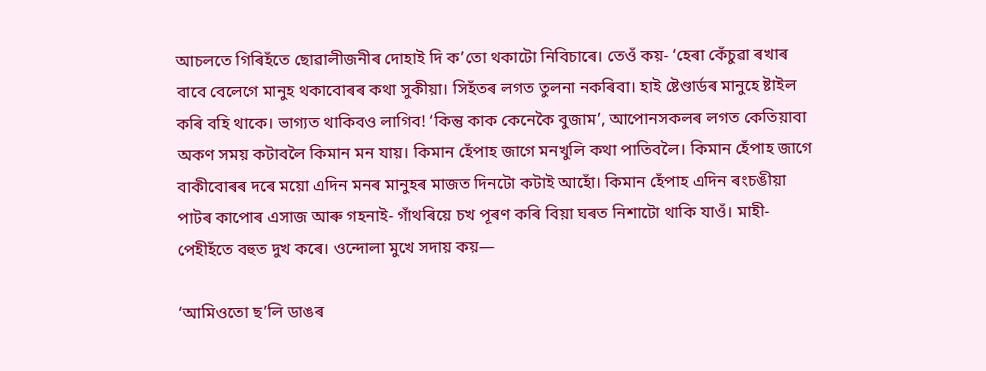আচলতে গিৰিহঁতে ছোৱালীজনীৰ দোহাই দি ক’তো থকাটো নিবিচাৰে। তেওঁ কয়- ‘হেৰা কেঁচুৱা ৰখাৰ বাবে বেলেগে মানুহ থকাবোৰৰ কথা সুকীয়া। সিহঁতৰ লগত তুলনা নকৰিবা। হাই ষ্টেণ্ডাৰ্ডৰ মানুহে ষ্টাইল কৰি বহি থাকে। ভাগ্যত থাকিবও লাগিব! ‘কিন্তু কাক কেনেকৈ বুজাম’, আপোনসকলৰ লগত কেতিয়াবা অকণ সময় কটাবলৈ কিমান মন যায়। কিমান হেঁপাহ জাগে মনখুলি কথা পাতিবলৈ। কিমান হেঁপাহ জাগে বাকীবোৰৰ দৰে ময়ো এদিন মনৰ মানুহৰ মাজত দিনটো কটাই আহোঁ। কিমান হেঁপাহ এদিন ৰংচঙীয়া পাটৰ কাপোৰ এসাজ আৰু গহনাই- গাঁথৰিয়ে চখ পূৰণ কৰি বিয়া ঘৰত নিশাটো থাকি যাওঁ। মাহী-পেহীহঁতে বহুত দুখ কৰে। ওন্দোলা মুখে সদায় কয়—

‘আমিওতো ছ’লি ডাঙৰ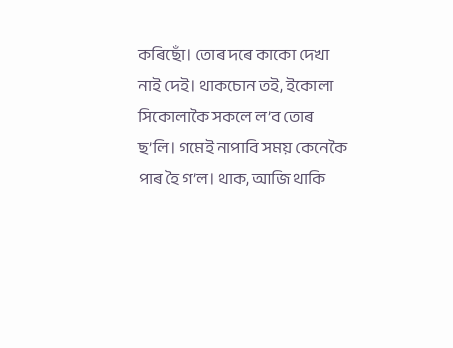কৰিছোঁ। তোৰ দৰে কাকো দেখা নাই দেই। থাকচোন তই, ইকোলা সিকোলাকৈ সকলে ল’ব তোৰ ছ’লি। গমেই নাপাবি সময় কেনেকৈ পাৰ হৈ গ’ল। থাক, আজি থাকি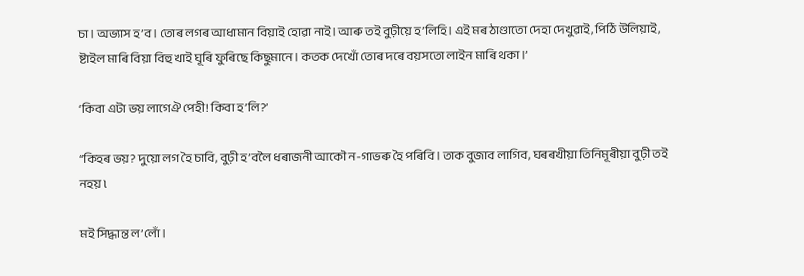চা। অভ্যাস হ’ব। তোৰ লগৰ আধামান বিয়াই হোৱা নাই। আৰু তই বুঢ়ীয়ে হ’লিহি। এই মৰ ঠাণ্ডাতো দেহা দেখুৱাই, পিঠি উলিয়াই, ষ্টাইল মাৰি বিয়া বিহু খাই ঘূৰি ফুৰিছে কিছুমানে। কতক দেখোঁ তোৰ দৰে বয়সতো লাইন মাৰি থকা।’

‘কিবা এটা ভয় লাগেঐ পেহী! কিবা হ’লি?’

“কিহৰ ভয়? দুয়ো লগ হৈ চাবি, বুঢ়ী হ’বলৈ ধৰাজনী আকৌ ন-গাভৰু হৈ পৰিবি । তাক বুজাব লাগিব, ঘৰৰখীয়া তিনিমূৰীয়া বুঢ়ী তই নহয় ৷

মই সিদ্ধান্ত ল’লোঁ।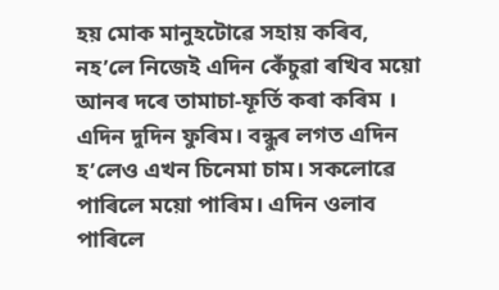হয় মোক মানুহটোৱে সহায় কৰিব, নহ’লে নিজেই এদিন কেঁচুৱা ৰখিব ময়ো আনৰ দৰে তামাচা-ফূৰ্তি কৰা কৰিম । এদিন দুদিন ফুৰিম। বন্ধুৰ লগত এদিন হ’লেও এখন চিনেমা চাম। সকলোৱে পাৰিলে ময়ো পাৰিম। এদিন ওলাব পাৰিলে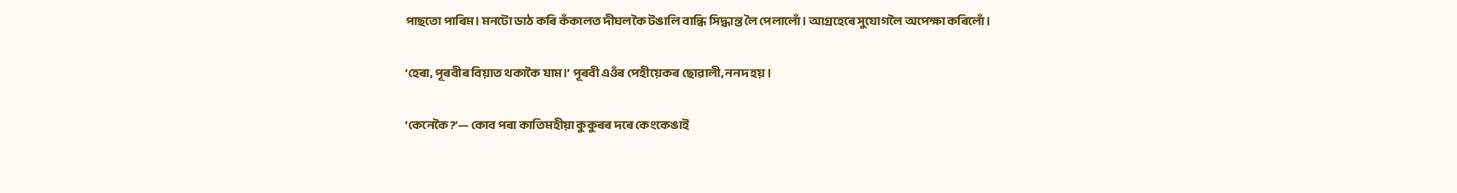পাছতো পাৰিম। মনটো ডাঠ কৰি কঁকালত দীঘলকৈ টঙালি বান্ধি সিদ্ধান্ত লৈ পেলালোঁ। আগ্ৰহেৰে সুযোগলৈ অপেক্ষা কৰিলোঁ।

‘হেৰা, পূৰবীৰ বিয়াত থকাকৈ যাম।’ পূৰবী এওঁৰ পেহীয়েকৰ ছোৱালী, ননদ হয় ।

‘কেনেকৈ?’— কোব পৰা কাতিমহীয়া কুকুৰৰ দৰে কেংকেঙাই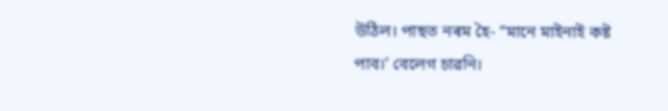উঠিল। পাছত নৰম হৈ- “মানে মাইনাই কষ্ট পাব।’ বেলেগ চাৱনি।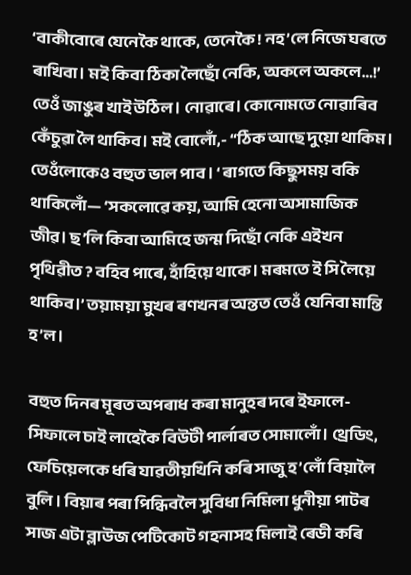‘বাকীবোৰে যেনেকৈ থাকে, তেনেকৈ ! নহ’লে নিজে ঘৰতে ৰাখিবা। ম‍ই কিবা ঠিকা লৈছোঁ নেকি, অকলে অকলে…!’ তেওঁ জাঙুৰ খাই উঠিল। নোৱাৰে। কোনোমতে নোৱাৰিব কেঁচুৱা লৈ থাকিব। ম‍ই বোলোঁ,- “ঠিক আছে দুয়ো থাকিম। তেওঁলোকেও বহুত ভাল পাব । ‘ ৰাগতে কিছুসময় বকি থাকিলোঁ— ‘সকলোৱে কয়, আমি হেনো অসামাজিক জীৱ। ছ’লি কিবা আমিহে জন্ম দিছোঁ নেকি এইখন পৃথিৱীত ? বহিব পাৰে, হাঁহিয়ে থাকে। মৰমতে ই সি লৈয়ে থাকিব।’ তয়াময়া মুখৰ ৰণখনৰ অন্তত তেওঁ যেনিবা মান্তি হ’ল।

বহুত দিনৰ মূৰত অপৰাধ কৰা মানুহৰ দৰে ইফালে-সিফালে চাই লাহেকৈ বিউটী পাৰ্লাৰত সোমালোঁ। থ্রেডিং, ফেচিয়েলকে ধৰি যাৱতীয়খিনি কৰি সাজু হ’লোঁ বিয়ালৈ বুলি । বিয়াৰ পৰা পিন্ধিবলৈ সুবিধা নিমিলা ধুনীয়া পাটৰ সাজ এটা ব্লাউজ পেটিকোট গহনাসহ মিলাই ৰেডী কৰি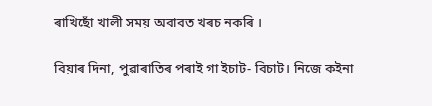ৰাখিছোঁ খালী সময় অবাবত খৰচ নকৰি ।

বিয়াৰ দিনা, পুৱাৰাতিৰ পৰাই গা ইচাট- বিচাট। নিজে কইনা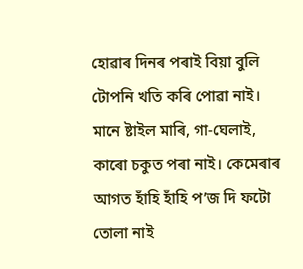হোৱাৰ দিনৰ পৰাই বিয়া বুলি টোপনি খতি কৰি পোৱা নাই। মানে ষ্টাইল মাৰি, গা-ঘেলাই, কাৰো চকুত পৰা নাই। কেমেৰাৰ আগত হাঁহি হাঁহি প’জ দি ফটো তোলা নাই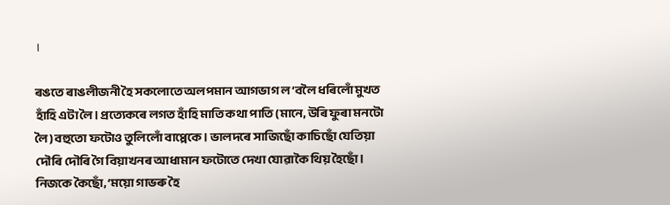।

ৰঙতে ৰাঙলীজনী হৈ সকলোতে অলপমান আগভাগ ল’বলৈ ধৰিলোঁ মুখত হাঁহি এটা লৈ। প্ৰত্যেকৰে লগত হাঁহি মাতি কথা পাতি (মানে, উৰি ফুৰা মনটো লৈ) বহুতো ফটোও তুলিলোঁ বাপ্পেকে। ভালদৰে সাজিছোঁ কাচিছোঁ যেতিয়া দৌৰি দৌৰি গৈ বিয়াখনৰ আধামান ফটোতে দেখা যোৱাকৈ থিয় হৈছোঁ। নিজকে কৈছোঁ, ‘ময়ো গাভৰু হৈ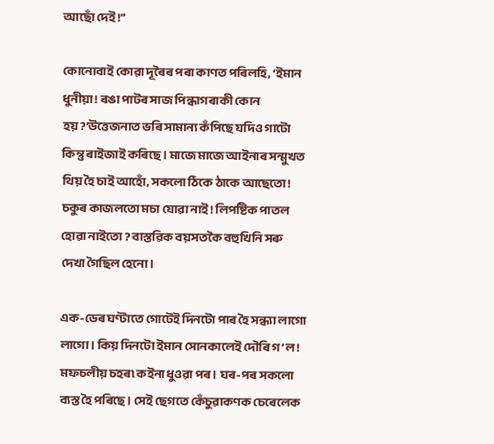আছোঁ দেই!”

কোনোবাই কোৱা দূৰৈৰ পৰা কাণত পৰিলহি, ‘ইমান ধুনীয়া! ৰঙা পাটৰ সাজ পিন্ধাগৰাকী কোন হয়?’উত্তেজনাত ভৰি সামান্য কঁপিছে যদিও গাটো কিন্তু ৰাইজাই কৰিছে । মাজে মাজে আইনাৰ সন্মুখত থিয় হৈ চাই আহোঁ, সকলো ঠিকে ঠাকে আছেতো! চকুৰ কাজলতো মচা যোৱা নাই! লিপষ্টিক পাতল হোৱা নাইতো ? বাস্তৱিক বয়সতকৈ বহুখিনি সৰু দেখা গৈছিল হেনো।

এক-ডেৰ ঘণ্টাতে গোটেই দিনটো পাৰ হৈ সন্ধ্যা লাগো লাগো। কিয় দিনটো ইমান সোনকালেই দৌৰি গ’ল! মফচলীয় চহৰ৷ কইনা ধুওৱা পৰ। ঘৰ-পৰ সকলো ব্যস্ত হৈ পৰিছে। সেই ছেগতে কেঁচুৱাকণক চেৰেলেক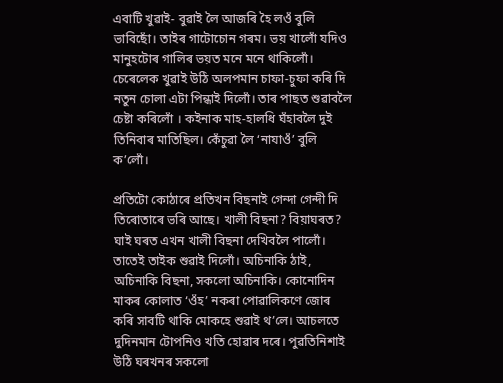এবাটি খুৱাই- বুৱাই লৈ আজৰি হৈ লওঁ বুলি ভাবিছোঁ। তাইৰ গাটোচোন গৰম। ভয় খালোঁ যদিও মানুহটোৰ গালিৰ ভয়ত মনে মনে থাকিলোঁ। চেৰেলেক খুৱাই উঠি অলপমান চাফা-চুফা কৰি দি নতুন চোলা এটা পিন্ধাই দিলোঁ। তাৰ পাছত শুৱাবলৈ চেষ্টা কৰিলোঁ । কইনাক মাহ-হালধি ঘঁহাবলৈ দুই তিনিবাৰ মাতিছিল। কেঁচুৱা লৈ ‘নাযাওঁ’ বুলি ক’লোঁ।

প্ৰতিটো কোঠাৰে প্ৰতিখন বিছনাই গেন্দা গেন্দী দি তিৰোতাৰে ভৰি আছে। খালী বিছনা? বিয়াঘৰত? ঘাই ঘৰত এখন খালী বিছনা দেখিবলৈ পালোঁ। তাতেই তাইক শুৱাই দিলোঁ। অচিনাকি ঠাই, অচিনাকি বিছনা, সকলো অচিনাকি। কোনোদিন মাকৰ কোলাত ‘ওঁহ’ নকৰা পোৱালিকণে জোৰ কৰি সাবটি থাকি মোকহে শুৱাই থ’লে। আচলতে দুদিনমান টোপনিও খতি হোৱাৰ দৰে। পুৱতিনিশাই উঠি ঘৰখনৰ সকলো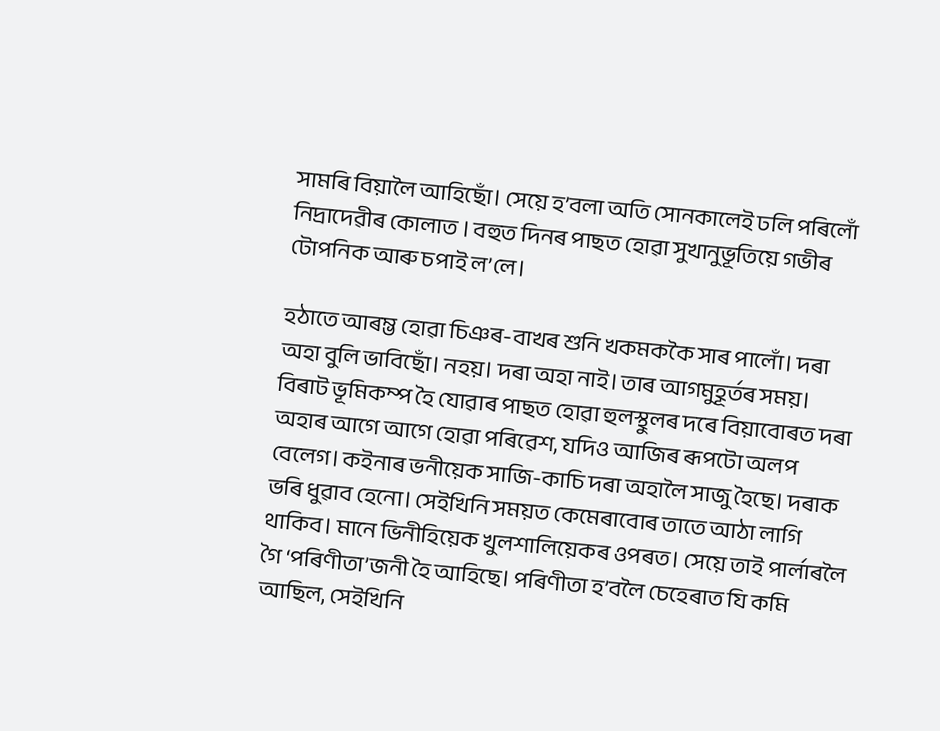সামৰি বিয়ালৈ আহিছোঁ। সেয়ে হ’বলা অতি সোনকালেই ঢলি পৰিলোঁ নিদ্ৰাদেৱীৰ কোলাত । বহুত দিনৰ পাছত হোৱা সুখানুভূতিয়ে গভীৰ টোপনিক আৰু চপাই ল’লে।

হঠাতে আৰম্ভ হোৱা চিঞৰ-বাখৰ শুনি খকমককৈ সাৰ পালোঁ। দৰা অহা বুলি ভাবিছোঁ। নহয়। দৰা অহা নাই। তাৰ আগমুহূৰ্তৰ সময়। বিৰাট ভূমিকম্প হৈ যোৱাৰ পাছত হোৱা হুলস্থুলৰ দৰে বিয়াবোৰত দৰা অহাৰ আগে আগে হোৱা পৰিৱেশ, যদিও আজিৰ ৰূপটো অলপ বেলেগ। কইনাৰ ভনীয়েক সাজি-কাচি দৰা অহালৈ সাজু হৈছে। দৰাক ভৰি ধুৱাব হেনো। সেইখিনি সময়ত কেমেৰাবোৰ তাতে আঠা লাগি থাকিব। মানে ভিনীহিয়েক খুলশালিয়েকৰ ওপৰত। সেয়ে তাই পাৰ্লাৰলৈ গৈ ‘পৰিণীতা’জনী হৈ আহিছে। পৰিণীতা হ’বলৈ চেহেৰাত যি কমি আছিল, সেইখিনি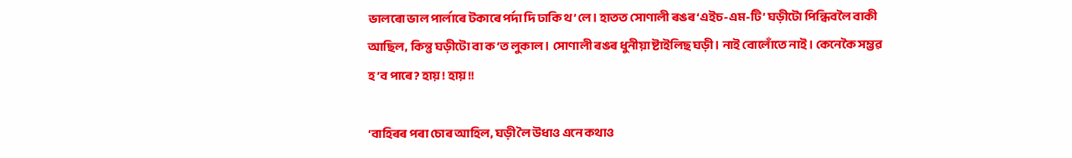ভালৰো ভাল পার্লাৰে টকাৰে পৰ্দা দি ঢাকি থ’লে। হাতত সোণালী ৰঙৰ ‘এইচ-এম-টি’ ঘড়ীটো পিন্ধিবলৈ বাকী আছিল, কিন্তু ঘড়ীটো বা ক’ত লুকাল। সোণালী ৰঙৰ ধুনীয়া ষ্টাইলিছ ঘড়ী। নাই বোলোঁতে নাই। কেনেকৈ সম্ভৱ হ’ব পাৰে? হায়! হায়!!

‘বাহিৰৰ পৰা চোৰ আহিল, ঘড়ী লৈ উধাও এনে কথাও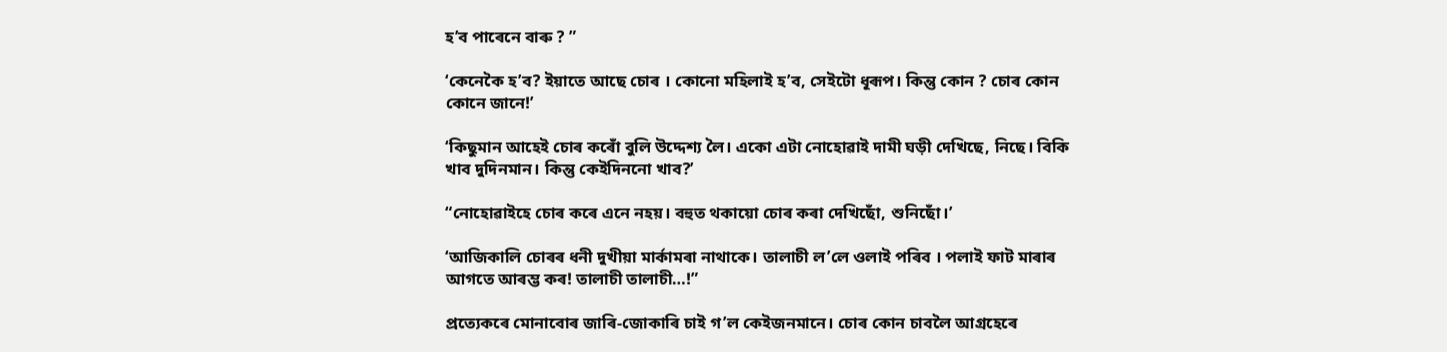হ’ব পাৰেনে বাৰু ? ”

‘কেনেকৈ হ’ব? ইয়াতে আছে চোৰ । কোনো মহিলাই হ’ব, সেইটো ধূৰূপ। কিন্তু কোন ? চোৰ কোন কোনে জানে!’

‘কিছুমান আহেই চোৰ কৰোঁ বুলি উদ্দেশ্য লৈ। একো এটা নোহোৱাই দামী ঘড়ী দেখিছে, নিছে। বিকি খাব দুদিনমান। কিন্তু কেইদিননো খাব?’

“নোহোৱাইহে চোৰ কৰে এনে নহয়। বহুত থকায়ো চোৰ কৰা দেখিছোঁ, শুনিছোঁ।’

‘আজিকালি চোৰৰ ধনী দুখীয়া মার্কামৰা নাথাকে। তালাচী ল’লে ওলাই পৰিব । পলাই ফাট মাৰাৰ আগতে আৰম্ভ কৰ! তালাচী তালাচী…!”

প্রত্যেকৰে মোনাবোৰ জাৰি-জোকাৰি চাই গ’ল কেইজনমানে। চোৰ কোন চাবলৈ আগ্ৰহেৰে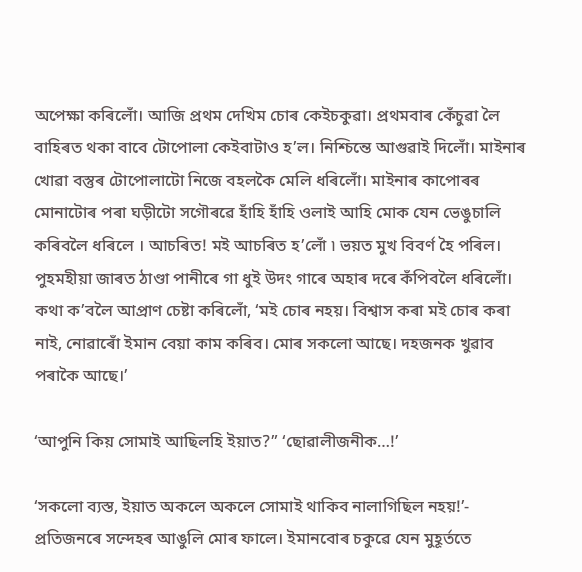অপেক্ষা কৰিলোঁ। আজি প্ৰথম দেখিম চোৰ কেইচকুৱা। প্ৰথমবাৰ কেঁচুৱা লৈ বাহিৰত থকা বাবে টোপোলা কেইবাটাও হ’ল। নিশ্চিন্তে আগুৱাই দিলোঁ। মাইনাৰ খোৱা বস্তুৰ টোপোলাটো নিজে বহলকৈ মেলি ধৰিলোঁ। মাইনাৰ কাপোৰৰ মোনাটোৰ পৰা ঘড়ীটো সগৌৰৱে হাঁহি হাঁহি ওলাই আহি মোক যেন ভেঙুচালি কৰিবলৈ ধৰিলে । আচৰিত! মই আচৰিত হ’লোঁ ৷ ভয়ত মুখ বিবৰ্ণ হৈ পৰিল। পুহমহীয়া জাৰত ঠাণ্ডা পানীৰে গা ধুই উদং গাৰে অহাৰ দৰে কঁপিবলৈ ধৰিলোঁ। কথা ক’বলৈ আপ্রাণ চেষ্টা কৰিলোঁ, ‘মই চোৰ নহয়। বিশ্বাস কৰা মই চোৰ কৰা নাই, নোৱাৰোঁ ইমান বেয়া কাম কৰিব। মোৰ সকলো আছে। দহজনক খুৱাব পৰাকৈ আছে।’

‘আপুনি কিয় সোমাই আছিলহি ইয়াত?” ‘ছোৱালীজনীক…!’

‘সকলো ব্যস্ত, ইয়াত অকলে অকলে সোমাই থাকিব নালাগিছিল নহয়!’- প্ৰতিজনৰে সন্দেহৰ আঙুলি মোৰ ফালে। ইমানবোৰ চকুৱে যেন মুহূর্ততে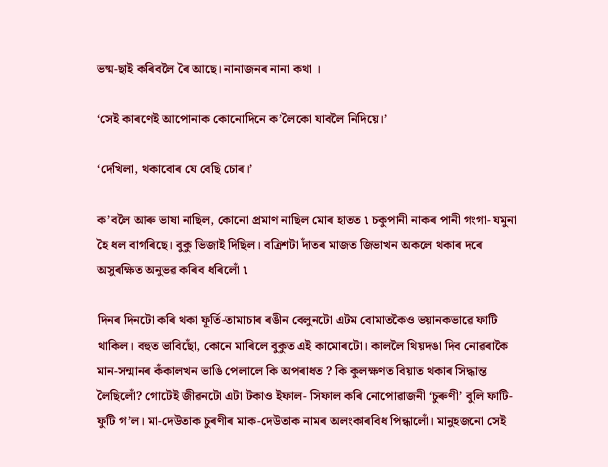ভষ্ম-ছাই কৰিবলৈ ৰৈ আছে। নানাজনৰ নানা কথা ।

‘সেই কাৰণেই আপোনাক কোনোদিনে ক’লৈকো যাবলৈ নিদিয়ে।’

‘দেখিলা, থকাবোৰ যে বেছি চোৰ।’

ক’বলৈ আৰু ভাষা নাছিল, কোনো প্রমাণ নাছিল মোৰ হাতত ৷ চকুপানী নাকৰ পানী গংগা- যমুনা হৈ ধল বাগৰিছে। বুকু ভিজাই দিছিল। বত্ৰিশটা দাঁতৰ মাজত জিভাখন অকলে থকাৰ দৰে অসুৰক্ষিত অনুভৱ কৰিব ধৰিলোঁ ৷

দিনৰ দিনটো কৰি থকা ফূৰ্তি-তামাচাৰ ৰঙীন বেলুনটো এটম বোমাতকৈও ভয়ানকভাৱে ফাটি থাকিল। বহুত ভাবিছোঁ, কোনে মাৰিলে বুকুত এই কামোৰটো। কাললৈ থিয়দঙা দিব নোৱৰাকৈ মান-সন্মানৰ কঁকালখন ভাঙি পেলালে কি অপৰাধত ? কি কুলক্ষণত বিয়াত থকাৰ সিদ্ধান্ত লৈছিলোঁ? গোটেই জীৱনটো এটা টকাও ইফাল- সিফাল কৰি নোপোৱাজনী ‘চুৰুণী’ বুলি ফাটি- ফুটি গ’ল। মা-দেউতাক চুৰণীৰ মাক-দেউতাক নামৰ অলংকাৰবিধ পিন্ধালোঁ। মানুহজনো সেই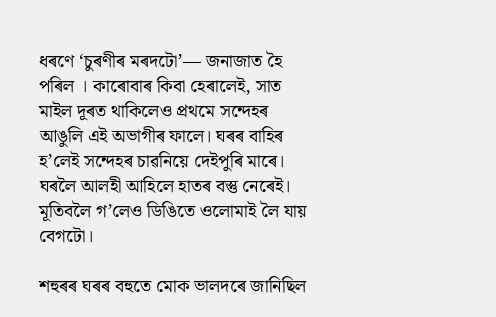ধৰণে ‘চুৰণীৰ মৰদটো’— জনাজাত হৈ পৰিল । কাৰোবাৰ কিবা হেৰালেই, সাত মাইল দূৰত থাকিলেও প্রথমে সন্দেহৰ আঙুলি এই অভাগীৰ ফালে। ঘৰৰ বাহিৰ হ’লেই সন্দেহৰ চাৱনিয়ে দেইপুৰি মাৰে। ঘৰলৈ আলহী আহিলে হাতৰ বস্তু নেৰেই। মূতিবলৈ গ’লেও ডিঙিতে ওলোমাই লৈ যায় বেগটো।

শহুৰৰ ঘৰৰ বহুতে মোক ভালদৰে জানিছিল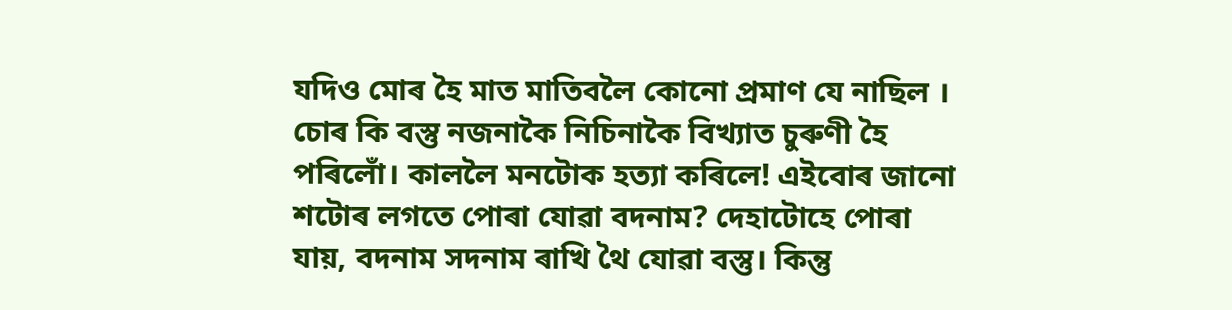যদিও মোৰ হৈ মাত মাতিবলৈ কোনো প্রমাণ যে নাছিল । চোৰ কি বস্তু নজনাকৈ নিচিনাকৈ বিখ্যাত চুৰুণী হৈ পৰিলোঁ। কাললৈ মনটোক হত্যা কৰিলে! এইবোৰ জানো শটোৰ লগতে পোৰা যোৱা বদনাম? দেহাটোহে পোৰা যায়, বদনাম সদনাম ৰাখি থৈ যোৱা বস্তু। কিন্তু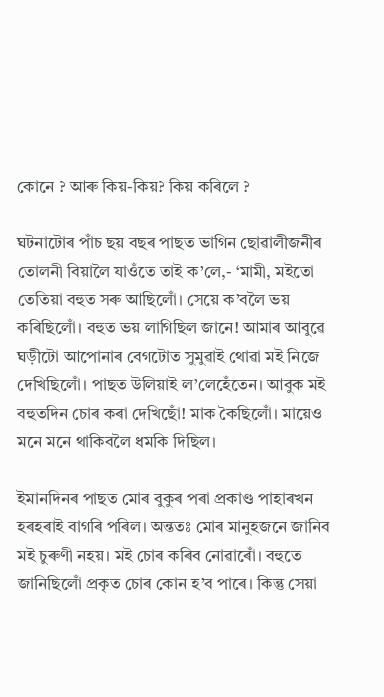কোনে ? আৰু কিয়-কিয়? কিয় কৰিলে ?

ঘটনাটোৰ পাঁচ ছয় বছৰ পাছত ভাগিন ছোৱালীজনীৰ তোলনী বিয়ালৈ যাওঁতে তাই ক’লে,- ‘মামী, মইতো তেতিয়া বহুত সৰু আছিলোঁ। সেয়ে ক’বলৈ ভয় কৰিছিলোঁ। বহুত ভয় লাগিছিল জানে! আমাৰ আবুৱে ঘড়ীটো আপোনাৰ বেগটোত সুমুৱাই থোৱা ম‍ই নিজে দেখিছিলোঁ। পাছত উলিয়াই ল’লেহেঁতেন। আবুক মই বহুতদিন চোৰ কৰা দেখিছোঁ! মাক কৈছিলোঁ। মায়েও মনে মনে থাকিবলৈ ধমকি দিছিল।

ইমানদিনৰ পাছত মোৰ বুকুৰ পৰা প্ৰকাণ্ড পাহাৰখন হৰহৰাই বাগৰি পৰিল। অন্ততঃ মোৰ মানুহজনে জানিব মই চুৰুণী নহয়। মই চোৰ কৰিব নোৱাৰোঁ। বহুতে জানিছিলোঁ প্রকৃত চোৰ কোন হ’ব পাৰে। কিন্তু সেয়া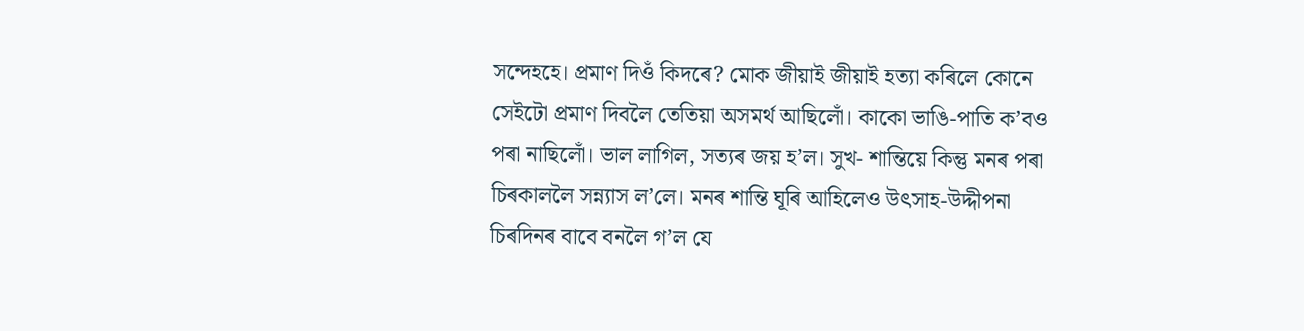সন্দেহহে। প্রমাণ দিওঁ কিদৰে? মোক জীয়াই জীয়াই হত্যা কৰিলে কোনে সেইটো প্ৰমাণ দিবলৈ তেতিয়া অসমর্থ আছিলোঁ। কাকো ভাঙি-পাতি ক’বও পৰা নাছিলোঁ। ভাল লাগিল, সত্যৰ জয় হ’ল। সুখ- শান্তিয়ে কিন্তু মনৰ পৰা চিৰকাললৈ সন্ন্যাস ল’লে। মনৰ শান্তি ঘূৰি আহিলেও উৎসাহ-উদ্দীপনা চিৰদিনৰ বাবে বনলৈ গ’ল যে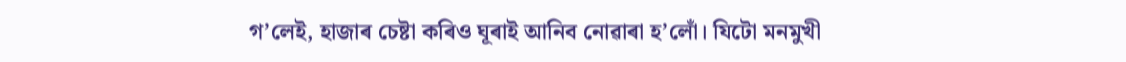গ’লেই, হাজাৰ চেষ্টা কৰিও ঘূৰাই আনিব নোৱাৰা হ’লোঁ। যিটো মনমুখী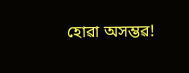হোৱা অসম্ভৱ!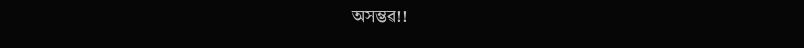অসম্ভৱ!!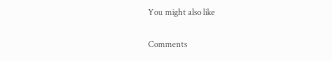You might also like

Comments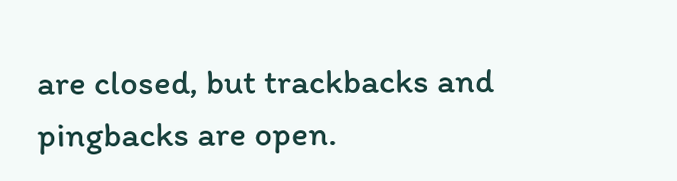are closed, but trackbacks and pingbacks are open.